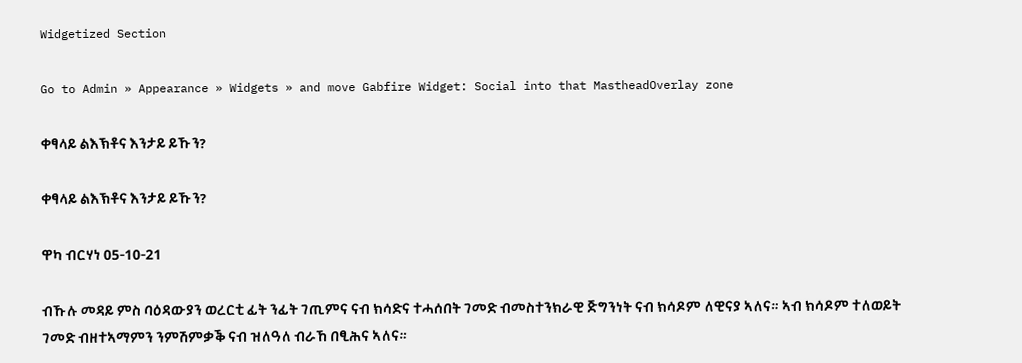Widgetized Section

Go to Admin » Appearance » Widgets » and move Gabfire Widget: Social into that MastheadOverlay zone

ቀፃላይ ልእኽቶና እንታይ ይኹን?

ቀፃላይ ልእኽቶና እንታይ ይኹን?

ዋካ ብርሃነ 05-10-21

ብኹሉ መዳይ ምስ ባዕዳውያን ወረርቲ ፊት ንፊት ገጢምና ናብ ክሳድና ተሓሰበት ገመድ ብመስተንክራዊ ጅግንነት ናብ ክሳዶም ለዊናያ ኣለና። ኣብ ክሳዶም ተለወይት ገመድ ብዘተኣማምን ንምሽምቃቕ ናብ ዝለዓለ ብራኸ በፂሕና ኣለና።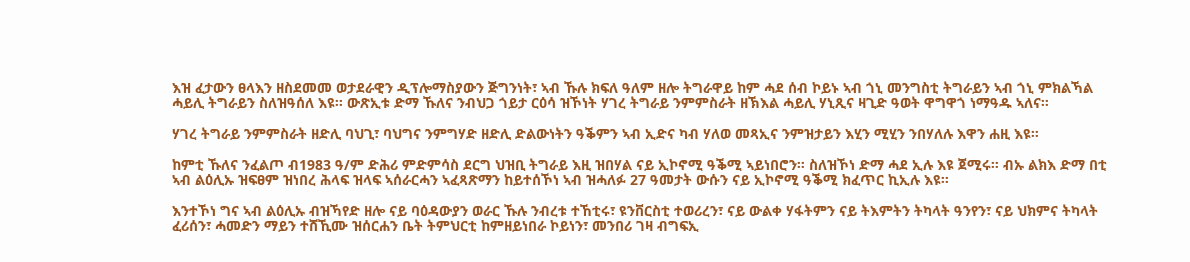እዝ ፈታውን ፀላእን ዘስደመመ ወታደራዊን ዲፕሎማስያውን ጅግንነት፣ ኣብ ኹሉ ክፍለ ዓለም ዘሎ ትግራዋይ ከም ሓደ ሰብ ኮይኑ ኣብ ጎኒ መንግስቲ ትግራይን ኣብ ጎኒ ምክልኻል ሓይሊ ትግራይን ስለዝዓሰለ እዩ። ውጽኢቱ ድማ ኹለና ንብህጋ ጎይታ ርዕሳ ዝኾነት ሃገረ ትግራይ ንምምስራት ዘኽእል ሓይሊ ሃኒጺና ዛጊድ ዓወት ዋግዋጎ ነማዓዱ ኣለና።

ሃገረ ትግራይ ንምምስራት ዘድሊ ባህጊ፣ ባህግና ንምግሃድ ዘድሊ ድልውነትን ዓቕምን ኣብ ኢድና ካብ ሃለወ መጻኢና ንምዝታይን እሂን ሚሂን ንበሃለሉ እዋን ሐዚ እዩ።

ከምቲ ኹለና ንፈልጦ ብ1983 ዓ/ም ድሕሪ ምድምሳስ ደርግ ህዝቢ ትግራይ እዚ ዝበሃል ናይ ኢኮኖሚ ዓቕሚ ኣይነበሮን። ስለዝኾነ ድማ ሓደ ኢሉ እዩ ጀሚሩ። ብኡ ልክእ ድማ በቲ ኣብ ልዕሊኡ ዝፍፀም ዝነበረ ሕላፍ ዝላፍ ኣሰራርሓን ኣፈጻጽማን ከይተሰኾነ ኣብ ዝሓለፉ 27 ዓመታት ውሱን ናይ ኢኮኖሚ ዓቕሚ ክፈጥር ኪኢሉ እዩ።

እንተኾነ ግና ኣብ ልዕሊኡ ብዝኻየድ ዘሎ ናይ ባዕዳውያን ወራር ኹሉ ንብረቱ ተኸቲሩ፣ ዩንቨርስቲ ተወሪረን፣ ናይ ውልቀ ሃፋትምን ናይ ትእምትን ትካላት ዓንየን፣ ናይ ህክምና ትካላት ፈሪሰን፣ ሓመድን ማይን ተሸኺሙ ዝሰርሐን ቤት ትምህርቲ ከምዘይነበራ ኮይነን፣ መንበሪ ገዛ ብግፍኢ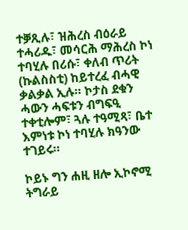ተቓጺሉ፣ ዝሕረስ ብዕራይ ተሓሪዱ፣ መሳርሕ ማሕረስ ኮነ ተባሂሉ በሪሱ፣ ቀለብ ጥሪት (ኩልስስቲ) ከይተረፈ ብሓዊ ቃልቃል ኢሉ። ኮታስ ደቁን ሓውን ሓፍቱን ብግፍዒ ተቀቲሎም፣ ጓሉ ተዓሚጻ፣ ቤተ እምነቱ ኮነ ተባሂሉ ክዓንው ተገይሩ።

ኮይኑ ግን ሐዚ ዘሎ ኢኮኖሚ ትግራይ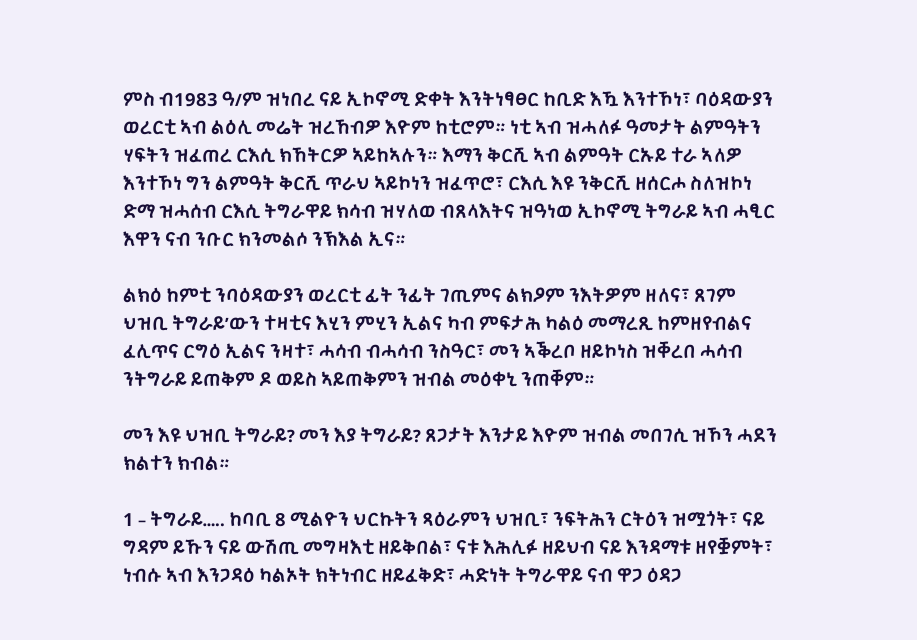ምስ ብ1983 ዓ/ም ዝነበረ ናይ ኢኮኖሚ ድቀት እንትነፃፀር ከቢድ እዃ እንተኾነ፣ ባዕዳውያን ወረርቲ ኣብ ልዕሊ መሬት ዝረኸብዎ እዮም ከቲሮም። ነቲ ኣብ ዝሓለፉ ዓመታት ልምዓትን ሃፍትን ዝፈጠረ ርእሲ ክኸትርዎ ኣይከኣሉን። እማን ቅርሺ ኣብ ልምዓት ርኡይ ተራ ኣለዎ እንተኾነ ግን ልምዓት ቅርሺ ጥራህ ኣይኮነን ዝፈጥሮ፣ ርእሲ እዩ ንቅርሺ ዘሰርሖ ስለዝኮነ ድማ ዝሓሰብ ርእሲ ትግራዋይ ክሳብ ዝሃለወ ብጸላእትና ዝዓነወ ኢኮኖሚ ትግራይ ኣብ ሓፂር እዋን ናብ ንቡር ክንመልሶ ንኽእል ኢና።

ልክዕ ከምቲ ንባዕዳውያን ወረርቲ ፊት ንፊት ገጢምና ልክዖም ንእትዎም ዘለና፣ ጸገም ህዝቢ ትግራይ’ውን ተዛቲና እሂን ምሂን ኢልና ካብ ምፍታሕ ካልዕ መማረጺ ከምዘየብልና ፈሊጥና ርግዕ ኢልና ንዛተ፣ ሓሳብ ብሓሳብ ንስዓር፣ መን ኣቕረቦ ዘይኮነስ ዝቐረበ ሓሳብ ንትግራይ ይጠቅም ዶ ወይስ ኣይጠቅምን ዝብል መዕቀኒ ንጠቐም።

መን እዩ ህዝቢ ትግራይ? መን እያ ትግራይ? ጸጋታት እንታይ እዮም ዝብል መበገሲ ዝኾን ሓደን ክልተን ክብል።

1 – ትግራይ….. ከባቢ 8 ሚልዮን ህርኩትን ጻዕራምን ህዝቢ፣ ንፍትሕን ርትዕን ዝሟጎት፣ ናይ ግዳም ይኹን ናይ ውሽጢ መግዛእቲ ዘይቅበል፣ ናቱ እሕሊፉ ዘይህብ ናይ እንዳማቱ ዘየቛምት፣ ነብሱ ኣብ እንጋዳዕ ካልኦት ክትነብር ዘይፈቅድ፣ ሓድነት ትግራዋይ ናብ ዋጋ ዕዳጋ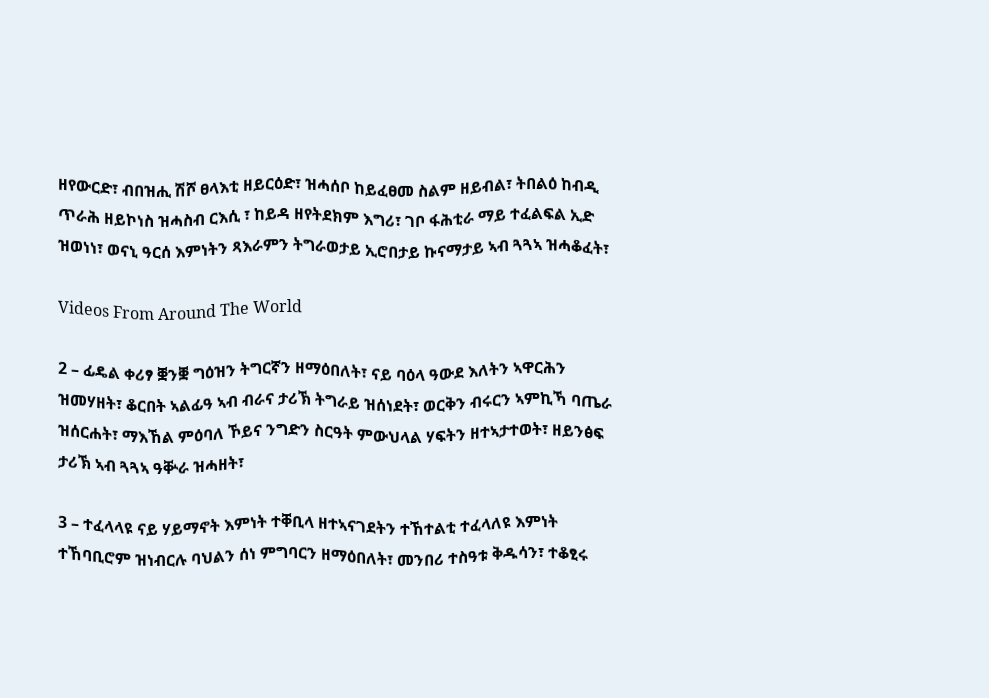ዘየውርድ፣ ብበዝሒ ሽሾ ፀላእቲ ዘይርዕድ፣ ዝሓሰቦ ከይፈፀመ ስልም ዘይብል፣ ትበልዕ ከብዲ ጥራሕ ዘይኮነስ ዝሓስብ ርእሲ ፣ ከይዳ ዘየትደክም እግሪ፣ ገቦ ፋሕቲራ ማይ ተፈልፍል ኢድ ዝወነነ፣ ወናኒ ዓርሰ እምነትን ጻእራምን ትግራወታይ ኢሮበታይ ኩናማታይ ኣብ ጓጓኣ ዝሓቆፈት፣

Videos From Around The World

2 – ፊዴል ቀሪፃ ቛንቛ ግዕዝን ትግርኛን ዘማዕበለት፣ ናይ ባዕላ ዓውደ እለትን ኣዋርሕን ዝመሃዘት፣ ቆርበት ኣልፊዓ ኣብ ብራና ታሪኽ ትግራይ ዝሰነደት፣ ወርቅን ብሩርን ኣምኪኻ ባጤራ ዝሰርሐት፣ ማእኸል ምዕባለ ኾይና ንግድን ስርዓት ምውህላል ሃፍትን ዘተኣታተወት፣ ዘይንፅፍ ታሪኽ ኣብ ጓጓኣ ዓቝራ ዝሓዘት፣

3 – ተፈላላዩ ናይ ሃይማኖት እምነት ተቐቢላ ዘተኣናገደትን ተኸተልቲ ተፈላለዩ እምነት ተኸባቢሮም ዝነብርሉ ባህልን ሰነ ምግባርን ዘማዕበለት፣ መንበሪ ተስዓቱ ቅዱሳን፣ ተቆፂሩ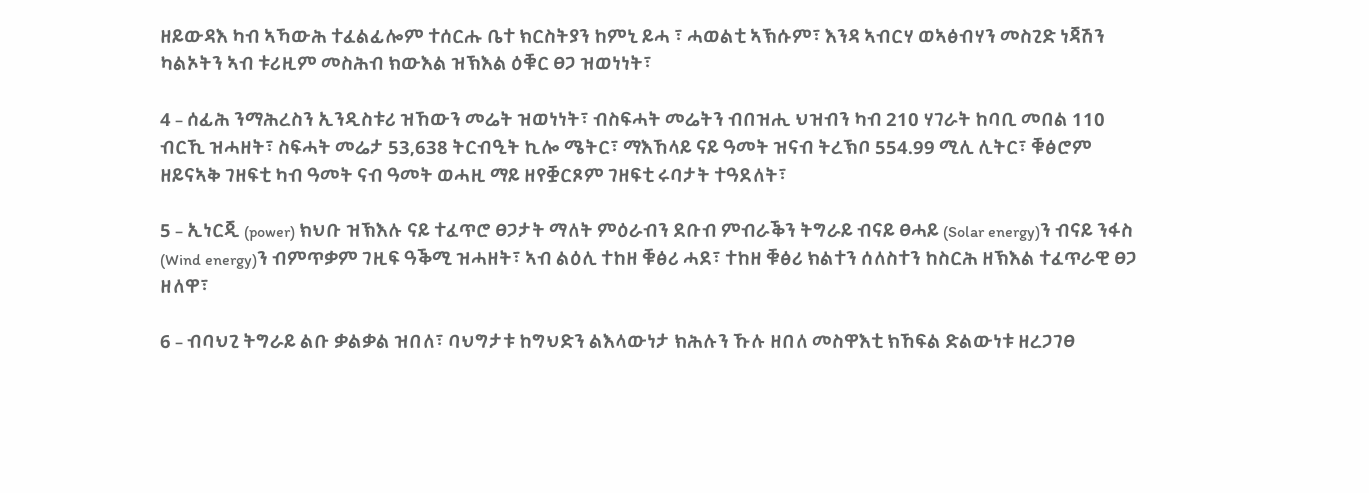ዘይውዳእ ካብ ኣኻውሕ ተፈልፊሎም ተሰርሑ ቤተ ክርስትያን ከምኒ ይሓ ፣ ሓወልቲ ኣኽሱም፣ እንዳ ኣብርሃ ወኣፅብሃን መስጊድ ነጃሽን ካልኦትን ኣብ ቱሪዚም መስሕብ ክውእል ዝኽእል ዕቑር ፀጋ ዝወነነት፣

4 – ሰፊሕ ንማሕረስን ኢንዲስቱሪ ዝኸውን መሬት ዝወነነት፣ ብስፍሓት መሬትን ብበዝሒ ህዝብን ካብ 210 ሃገራት ከባቢ መበል 110 ብርኺ ዝሓዘት፣ ስፍሓት መሬታ 53,638 ትርብዒት ኪሎ ሜትር፣ ማእኸላይ ናይ ዓመት ዝናብ ትረኽቦ 554.99 ሚሊ ሊትር፣ ቑፅሮም ዘይናኣቅ ገዘፍቲ ካብ ዓመት ናብ ዓመት ወሓዚ ማይ ዘየቛርጾም ገዘፍቲ ሩባታት ተዓደለት፣

5 – ኢነርጂ (power) ክህቡ ዝኽእሉ ናይ ተፈጥሮ ፀጋታት ማለት ምዕራብን ደቡብ ምብራቕን ትግራይ ብናይ ፀሓይ (Solar energy)ን ብናይ ንፋስ (Wind energy)ን ብምጥቃም ገዚፍ ዓቕሚ ዝሓዘት፣ ኣብ ልዕሊ ተከዘ ቑፅሪ ሓደ፣ ተከዘ ቑፅሪ ክልተን ሰለስተን ከስርሕ ዘኽእል ተፈጥራዊ ፀጋ ዘለዋ፣

6 – ብባህጊ ትግራይ ልቡ ቃልቃል ዝበለ፣ ባህግታቱ ከግህድን ልእላውነታ ክሕሉን ኹሉ ዘበለ መስዋእቲ ክኸፍል ድልውነቱ ዘረጋገፀ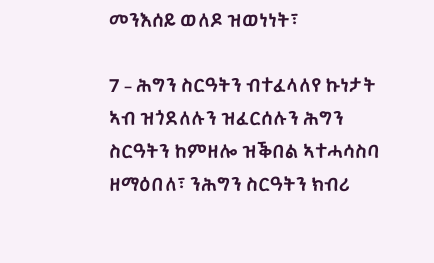መንእሰይ ወለዶ ዝወነነት፣

7 – ሕግን ስርዓትን ብተፈላለየ ኩነታት ኣብ ዝጎደለሉን ዝፈርሰሉን ሕግን ስርዓትን ከምዘሎ ዝቕበል ኣተሓሳስባ ዘማዕበለ፣ ንሕግን ስርዓትን ክብሪ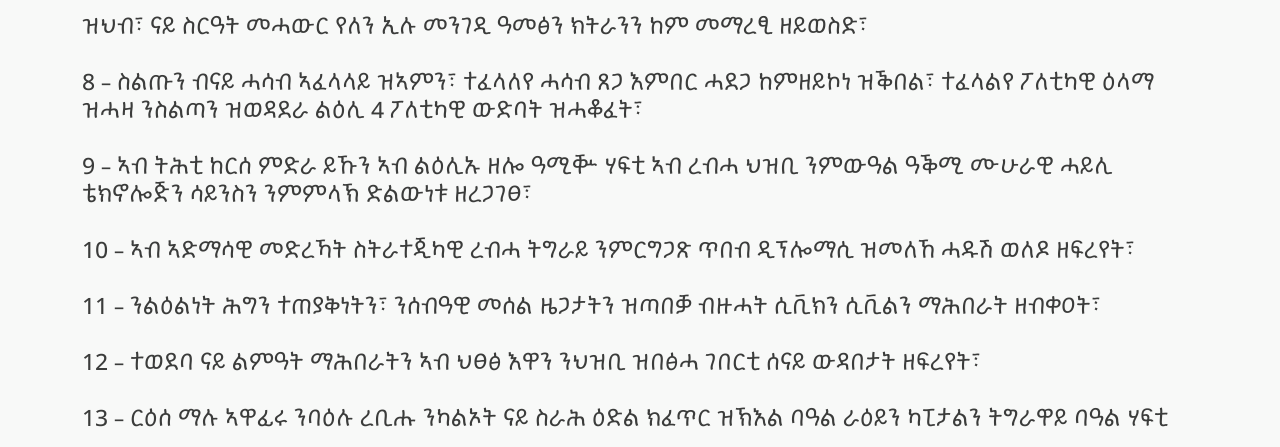ዝህብ፣ ናይ ስርዓት መሓውር የለን ኢሉ መንገዲ ዓመፅን ክትራንን ከም መማረፂ ዘይወስድ፣

8 – ስልጡን ብናይ ሓሳብ ኣፈላላይ ዝኣምን፣ ተፈላለየ ሓሳብ ጸጋ እምበር ሓደጋ ከምዘይኮነ ዝቕበል፣ ተፈላልየ ፖለቲካዊ ዕላማ ዝሓዛ ንስልጣን ዝወዳደራ ልዕሊ 4 ፖለቲካዊ ውድባት ዝሓቆፈት፣

9 – ኣብ ትሕቲ ከርሰ ምድራ ይኹን ኣብ ልዕሊኡ ዘሎ ዓሚቝ ሃፍቲ ኣብ ረብሓ ህዝቢ ንምውዓል ዓቕሚ ሙሁራዊ ሓይሊ ቴክኖሎጅን ሳይንስን ንምምላኽ ድልውነቱ ዘረጋገፀ፣

10 – ኣብ ኣድማሳዊ መድረኻት ስትራተጂካዊ ረብሓ ትግራይ ንምርግጋጽ ጥበብ ዲፕሎማሲ ዝመለኸ ሓዱሽ ወለዶ ዘፍረየት፣

11 – ንልዕልነት ሕግን ተጠያቅነትን፣ ንሰብዓዊ መሰል ዜጋታትን ዝጣበቓ ብዙሓት ሲቪክን ሲቪልን ማሕበራት ዘብቀዐት፣

12 – ተወደባ ናይ ልምዓት ማሕበራትን ኣብ ህፀፅ እዋን ንህዝቢ ዝበፅሓ ገበርቲ ሰናይ ውዳበታት ዘፍረየት፣

13 – ርዕሰ ማሉ ኣዋፊሩ ንባዕሉ ረቢሑ ንካልኦት ናይ ስራሕ ዕድል ክፈጥር ዝኽእል ባዓል ራዕይን ካፒታልን ትግራዋይ ባዓል ሃፍቲ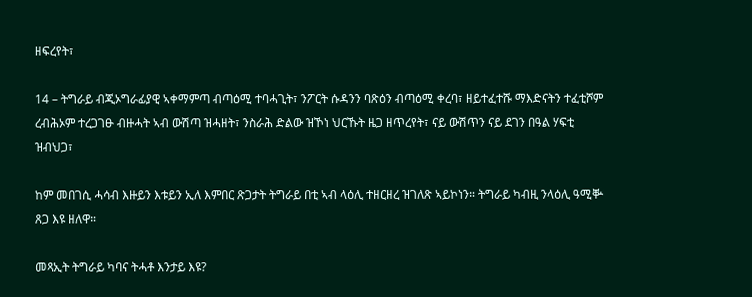ዘፍረየት፣

14 – ትግራይ ብጂኦግራፊያዊ ኣቀማምጣ ብጣዕሚ ተባሓጊት፣ ንፖርት ሱዳንን ባጽዕን ብጣዕሚ ቀረባ፣ ዘይተፈተሹ ማእድናትን ተፈቲሾም ረብሕኦም ተረጋገፁ ብዙሓት ኣብ ውሽጣ ዝሓዘት፣ ንስራሕ ድልው ዝኾነ ህርኹት ዜጋ ዘጥረየት፣ ናይ ውሽጥን ናይ ደገን በዓል ሃፍቲ ዝብህጋ፣

ከም መበገሲ ሓሳብ እዙይን እቱይን ኢለ እምበር ጽጋታት ትግራይ በቲ ኣብ ላዕሊ ተዘርዘረ ዝገለጽ ኣይኮነን። ትግራይ ካብዚ ንላዕሊ ዓሚቝ ጸጋ እዩ ዘለዋ።

መጻኢት ትግራይ ካባና ትሓቶ እንታይ እዩ?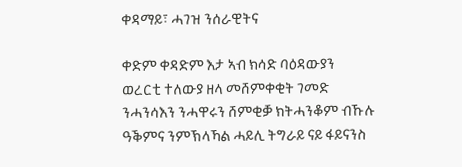ቀዳማይ፣ ሓገዝ ንሰራዊትና

ቀድም ቀዳድም እታ ኣብ ክሳድ ባዕዳውያን ወረርቲ ተለውያ ዘላ መሸምቀቂት ገመድ ንሓንሳእን ንሓዋሩን ሸምቂቓ ክትሓንቆም ብኹሉ ዓቕምና ንምኽላኻል ሓይሊ ትግራይ ናይ ፋይናንስ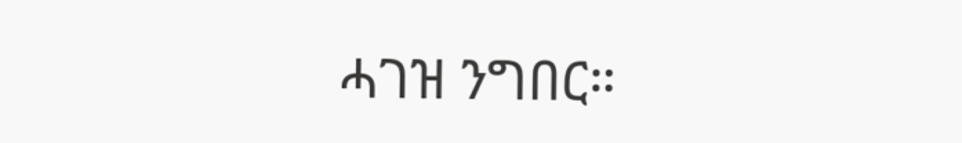ሓገዝ ንግበር።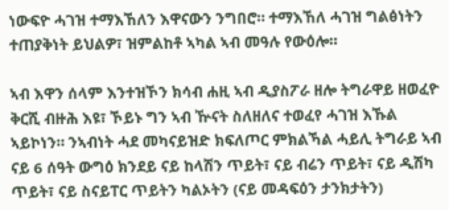ነውፍዮ ሓገዝ ተማእኸለን እዋናውን ንግበሮ። ተማእኸለ ሓገዝ ግልፅነትን ተጠያቅነት ይህልዎ፣ ዝምልከቶ ኣካል ኣብ መዓሉ የውዕሎ።

ኣብ እዋን ሰላም እንተዝኾን ክሳብ ሐዚ ኣብ ዲያስፖራ ዘሎ ትግራዋይ ዘወፈዮ ቅርሺ ብዙሕ እዩ፣ ኾይኑ ግን ኣብ ዅናት ስለዘለና ተወፈየ ሓገዝ እኹል ኣይኮነን። ንኣብነት ሓደ መካናይዝድ ክፍለጦር ምክልኻል ሓይሊ ትግራይ ኣብ ናይ 6 ሰዓት ውግዕ ክንደይ ናይ ከላሽን ጥይት፣ ናይ ብሬን ጥይት፣ ናይ ዲሽካ ጥይት፣ ናይ ስናይፐር ጥይትን ካልኦትን (ናይ መዳፍዕን ታንክታትን)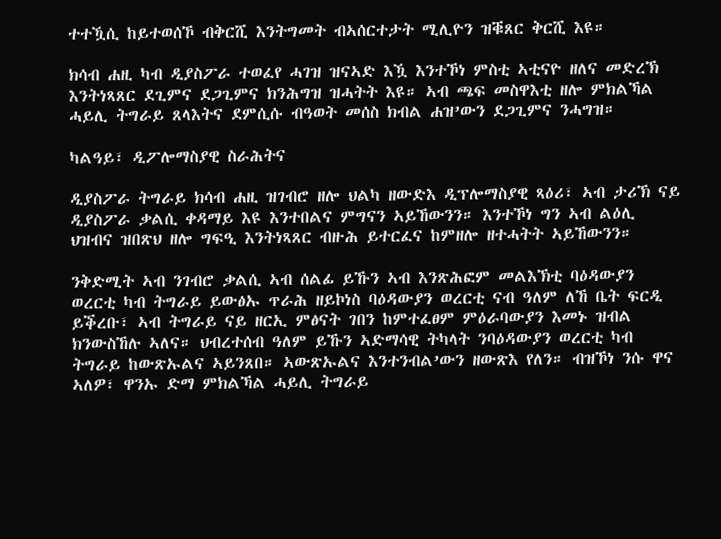ተተዃሲ ከይተወሰኾ ብቅርሺ እንትግመት ብኣሰርተታት ሚሊዮን ዝቑጸር ቅርሺ እዩ።

ክሳብ ሐዚ ካብ ዲያስፖራ ተወፈየ ሓገዝ ዝናኣድ እዃ እንተኾነ ምስቲ ኣቲናዮ ዘለና መድረኽ እንትነጻጸር ደጊምና ደጋጊምና ክንሕግዝ ዝሓትት እዩ። ኣብ ጫፍ መስዋእቲ ዘሎ ምክልኻል ሓይሊ ትግራይ ጸላእትና ደምሲሱ ብዓወት መሰስ ክብል ሐዝ’ውን ደጋጊምና ንሓግዝ።

ካልዓይ፣ ዲፖሎማስያዊ ስራሕትና

ዲያስፖራ ትግራይ ክሳብ ሐዚ ዝገብሮ ዘሎ ህልካ ዘውድእ ዲፕሎማስያዊ ጻዕሪ፣ ኣብ ታሪኽ ናይ ዲያስፖራ ቃልሲ ቀዳማይ እዩ እንተበልና ምግናን ኣይኸውንን። እንተኾነ ግን ኣብ ልዕሊ ህዝብና ዝበጽህ ዘሎ ግፍዒ እንትነጻጸር ብዙሕ ይተርፈና ከምዘሎ ዘተሓትት ኣይኸውንን።

ንቅድሚት ኣብ ንገብሮ ቃልሲ ኣብ ሰልፊ ይኹን ኣብ እንጽሕፎም መልእኽቲ ባዕዳውያን ወረርቲ ካብ ትግራይ ይውፅኡ ጥራሕ ዘይኮነስ ባዕዳውያን ወረርቲ ናብ ዓለም ለኸ ቤት ፍርዲ ይቕረቡ፣ ኣብ ትግራይ ናይ ዘርኢ ምፅናት ገበን ከምተፈፀም ምዕራባውያን እመኑ ዝብል ክንውስኸሉ ኣለና። ህብረተሰብ ዓለም ይኹን ኣድማሳዊ ትካላት ንባዕዳውያን ወረርቲ ካብ ትግራይ ከውጽኡልና ኣይንጸበ። ኣውጽኡልና እንተንብል’ውን ዘውጽእ የለን። ብዝኾነ ንሱ ዋና ኣለዎ፣ ዋንኡ ድማ ምክልኻል ሓይሊ ትግራይ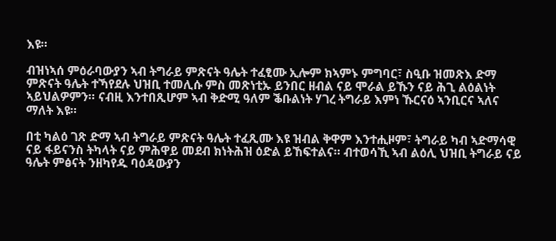እዩ።

ብዝነኣሰ ምዕራባውያን ኣብ ትግራይ ምጽናት ዓሌት ተፈፂሙ ኢሎም ክኣምኑ ምግባር፣ ስዒቡ ዝመጽእ ድማ ምጽናት ዓሌት ተኻየደሉ ህዝቢ ተመሊሱ ምስ መጽነቲኡ ይንበር ዘብል ናይ ሞራል ይኹን ናይ ሕጊ ልዕልነት ኣይህልዎምን። ናብዚ እንተበጺሆም ኣብ ቅድሚ ዓለም ቕቡልነት ሃገረ ትግራይ እምነ ኹርናዕ ኣንቢርና ኣለና ማለት እዩ።

በቲ ካልዕ ገጽ ድማ ኣብ ትግራይ ምጽናት ዓሌት ተፈጺሙ እዩ ዝብል ቅዋም እንተሒዞም፣ ትግራይ ካብ ኣድማሳዊ ናይ ፋይናንስ ትካላት ናይ ምሕዋይ መደብ ክነትሕዝ ዕድል ይኸፍተልና። ብተወሳኺ ኣብ ልዕሊ ህዝቢ ትግራይ ናይ ዓሌት ምፅናት ንዘካየዱ ባዕዳውያን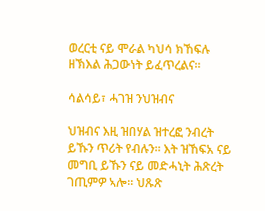ወረርቲ ናይ ሞራል ካህሳ ክኸፍሉ ዘኽእል ሕጋውነት ይፈጥረልና።

ሳልሳይ፣ ሓገዝ ንህዝብና

ህዝብና እዚ ዝበሃል ዝተረፎ ንብረት ይኹን ጥሪት የብሉን። እት ዝኸፍአ ናይ መግቢ ይኹን ናይ መድሓኒት ሕጽረት ገጢምዎ ኣሎ። ህጹጽ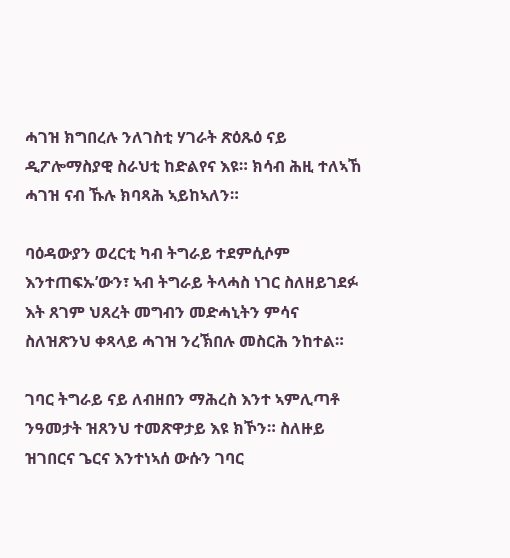ሓገዝ ክግበረሉ ንለገስቲ ሃገራት ጽዕጹዕ ናይ ዲፖሎማስያዊ ስራህቲ ከድልየና እዩ። ክሳብ ሕዚ ተለኣኸ ሓገዝ ናብ ኹሉ ክባጻሕ ኣይከኣለን።

ባዕዳውያን ወረርቲ ካብ ትግራይ ተደምሲሶም እንተጠፍኡ’ውን፣ ኣብ ትግራይ ትላሓስ ነገር ስለዘይገደፉ እት ጸገም ህጸረት መግብን መድሓኒትን ምሳና ስለዝጽንህ ቀጻላይ ሓገዝ ንረኽበሉ መስርሕ ንከተል።

ገባር ትግራይ ናይ ለብዘበን ማሕረስ እንተ ኣምሊጣቶ ንዓመታት ዝጸንህ ተመጽዋታይ እዩ ክኾን። ስለዙይ ዝገበርና ጌርና እንተነኣሰ ውሱን ገባር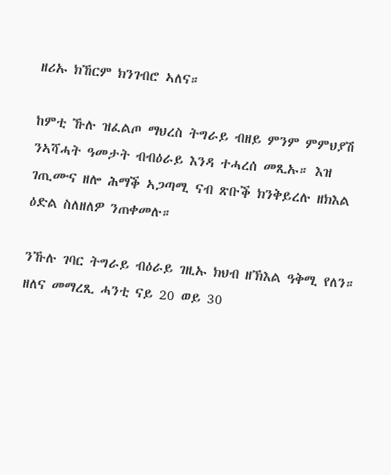ዘሪኡ ክኸርም ክንገብሮ ኣለና።

ከምቲ ኹሉ ዝፈልጦ ማህረስ ትግራይ ብዘይ ምንም ምምህያሽ ንኣሻሓት ዓመታት ብብዕራይ እንዳ ተሓረሰ መጺኡ። እዝ ገጢሙና ዘሎ ሕማቕ ኣጋጣሚ ናብ ጽቡቕ ክንቅይረሉ ዘክእል ዕድል ስለዘለዎ ንጠቀመሉ።

ንኹሉ ገባር ትግራይ ብዕራይ ገዚኡ ክህብ ዘኽእል ዓቅሚ የለን። ዘለና መማረጺ ሓንቲ ናይ 20 ወይ 30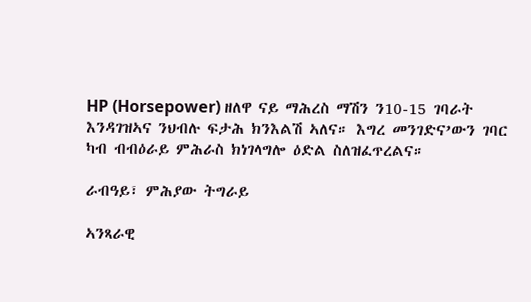HP (Horsepower) ዘለዋ ናይ ማሕረስ ማሽን ን10-15 ገባራት እንዳገዝኣና ንህብሉ ፍታሕ ክንእልሽ ኣለና። እግረ መንገድና’ውን ገባር ካብ ብብዕራይ ምሕራስ ክነገላግሎ ዕድል ስለዝፈጥረልና።

ራብዓይ፣ ምሕያው ትግራይ

ኣንጻራዊ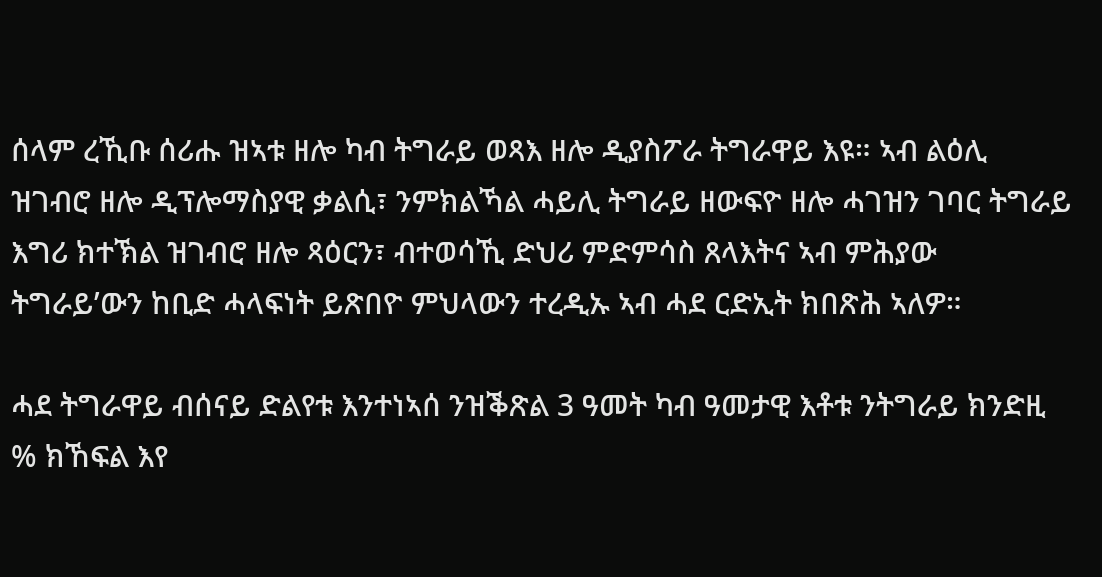ሰላም ረኺቡ ሰሪሑ ዝኣቱ ዘሎ ካብ ትግራይ ወጻእ ዘሎ ዲያስፖራ ትግራዋይ እዩ። ኣብ ልዕሊ ዝገብሮ ዘሎ ዲፕሎማስያዊ ቃልሲ፣ ንምክልኻል ሓይሊ ትግራይ ዘውፍዮ ዘሎ ሓገዝን ገባር ትግራይ እግሪ ክተኽል ዝገብሮ ዘሎ ጻዕርን፣ ብተወሳኺ ድህሪ ምድምሳስ ጸላእትና ኣብ ምሕያው ትግራይ’ውን ከቢድ ሓላፍነት ይጽበዮ ምህላውን ተረዲኡ ኣብ ሓደ ርድኢት ክበጽሕ ኣለዎ።

ሓደ ትግራዋይ ብሰናይ ድልየቱ እንተነኣሰ ንዝቕጽል 3 ዓመት ካብ ዓመታዊ እቶቱ ንትግራይ ክንድዚ % ክኸፍል እየ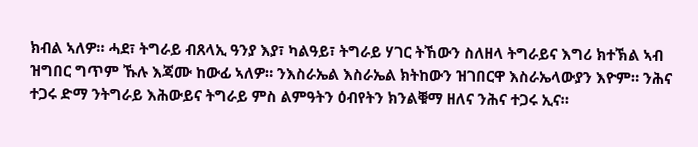ክብል ኣለዎ። ሓደ፣ ትግራይ ብጸላኢ ዓንያ እያ፣ ካልዓይ፣ ትግራይ ሃገር ትኸውን ስለዘላ ትግራይና እግሪ ክተኽል ኣብ ዝግበር ግጥም ኹሉ እጃሙ ከውፊ ኣለዎ። ንእስራኤል እስራኤል ክትከውን ዝገበርዋ እስራኤላውያን እዮም። ንሕና ተጋሩ ድማ ንትግራይ እሕውይና ትግራይ ምስ ልምዓትን ዕብየትን ክንልቑማ ዘለና ንሕና ተጋሩ ኢና።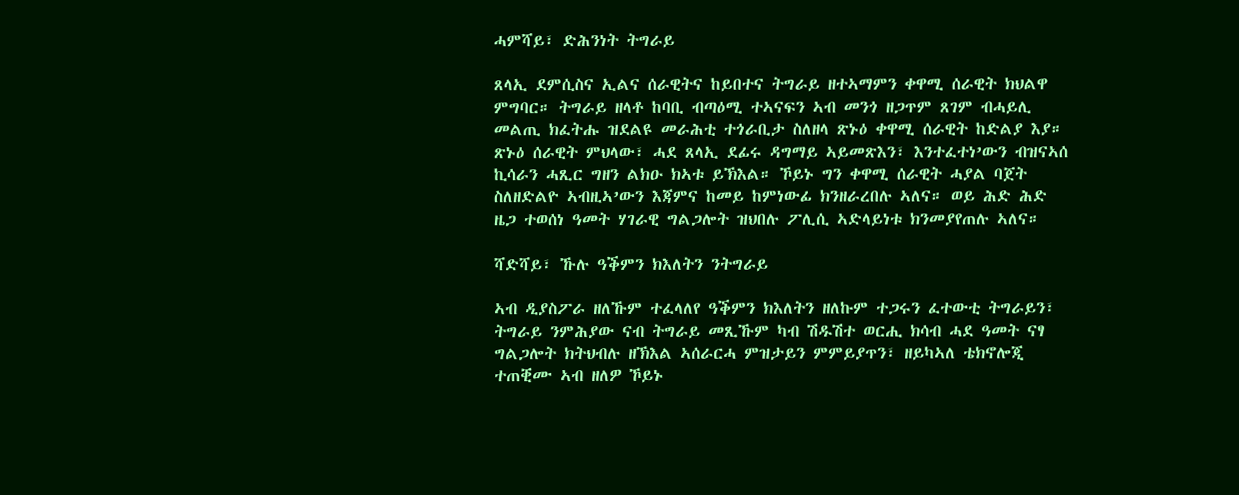ሓምሻይ፣ ድሕንነት ትግራይ

ጸላኢ ደምሲስና ኢልና ሰራዊትና ከይበተና ትግራይ ዘተኣማምን ቀዋሚ ሰራዊት ክህልዋ ምግባር። ትግራይ ዘላቶ ከባቢ ብጣዕሚ ተኣናፍን ኣብ መንጎ ዘጋጥም ጸገም ብሓይሊ መልጢ ክፈትሑ ዝደልዩ መራሕቲ ተጎራቢታ ስለዘላ ጽኑዕ ቀዋሚ ሰራዊት ከድልያ እያ። ጽኑዕ ሰራዊት ምህላው፣ ሓደ ጸላኢ ደፊሩ ዳግማይ ኣይመጽእን፣ እንተፈተነ’ውን ብዝናኣሰ ኪሳራን ሓጺር ግዘን ልክዑ ክኣቱ ይኽእል። ኾይኑ ግን ቀዋሚ ሰራዊት ሓያል ባጀት ስለዘድልዮ ኣብዚኣ’ውን እጃምና ከመይ ከምነውፊ ክንዘራረበሉ ኣለና። ወይ ሕድ ሕድ ዜጋ ተወሰነ ዓመት ሃገራዊ ግልጋሎት ዝህበሉ ፖሊሲ ኣድላይነቱ ክንመያየጠሉ ኣለና።

ሻድሻይ፣ ኹሉ ዓቕምን ክእለትን ንትግራይ

ኣብ ዲያስፖራ ዘለኹም ተፈላለየ ዓቕምን ክእለትን ዘለኩም ተጋሩን ፈተውቲ ትግራይን፣ ትግራይ ንምሕያው ናብ ትግራይ መጺኹም ካብ ሽዱሽተ ወርሒ ክሳብ ሓደ ዓመት ናፃ ግልጋሎት ክትህብሉ ዘኽእል ኣሰራርሓ ምዝታይን ምምይያጥን፣ ዘይካኣለ ቴክኖሎጂ ተጠቒሙ ኣብ ዘለዎ ኾይኑ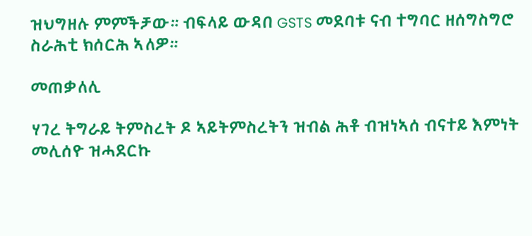ዝህግዘሉ ምምችቻው። ብፍላይ ውዳበ GSTS መደባቱ ናብ ተግባር ዘሰግስግሮ ስራሕቲ ክሰርሕ ኣለዎ።

መጠቃለሊ

ሃገረ ትግራይ ትምስረት ዶ ኣይትምስረትን ዝብል ሕቶ ብዝነኣሰ ብናተይ እምነት መሊሰዮ ዝሓደርኩ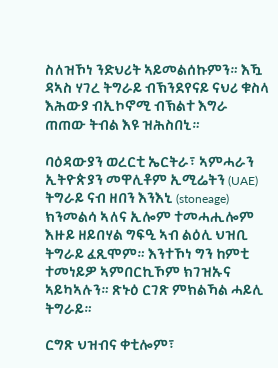ስለዝኾነ ንድህሪት ኣይመልሰኩምን። እዃ ዳኣስ ሃገረ ትግራይ ብኽንደየናይ ናህሪ ቁስላ እሕውያ ብኢኮኖሚ ብኽልተ እግራ ጠጠው ትብል እዩ ዝሕስበኒ።

ባዕዳውያን ወረርቲ ኤርትራ፣ ኣምሓራን ኢትዮጵያን መዋሊቶም ኢሚሬትን (UAE) ትግራይ ናብ ዘበን እንእኒ (stoneage) ክንመልሳ ኣለና ኢሎም ተመሓሒሎም እዙይ ዘይበሃል ግፍዒ ኣብ ልዕሊ ህዝቢ ትግራይ ፈጺሞም። እንተኾነ ግን ከምቲ ተመነይዎ ኣምበርኪኾም ክገዝኡና ኣይካኣሉን። ጽኑዕ ርገጽ ምክልኻል ሓይሊ ትግራይ።

ርግጽ ህዝብና ቀቲሎም፣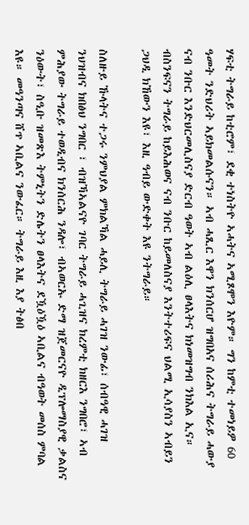ሃፍቲ ትግራይ ከቲሮም፣ ደቂ ተነስትዮ ኣሓትና ኣሚጾሞን እዮም። ግን ከምቲ ተመነይዎ 60 ዓመት ንድህሪት ኣይክመልሱናን። ኣብ ሓጺር እዋን ክንሰርሆ ዝግበአና ሰሪሕና ትግራይ ሓውያ ናብ ንቡር እንድህርመሊስናያ ድርብ ዓወት ኣብ ልዕሊ ፀላእትና ክነመዝግብ ንክእል ኢና። ብስንፍናን ትግራይ ከይእሕወና ናብ ንቡር ከይመለስናያ እንትተሪፍና ህልሚ ኢሳያስን ኣብይን ጋህዲ ክኸውን እዩ፣ እዚ ዓብይ ውድቀት እዩ ንትግራይ።

ስለዙይ ኹላትና ተጋሩ ንምህያል ምክልኻል ሓይሊ ትግራይ ሓገዝ ንውፊ፣ ሰብዓዊ ሓገዝ ንህዝብና ክበፅህ ንግበር ፣ ብዝኻኣልናዮ ገባር ትግራይ ሓጊዝና ክረምቲ ክዘርእ ንግበሮ፣ ኣብ ምሕያው ትግራይ ተወዲብና ክንሰርሕ ንዳሎ፣ ብኣወርኡ ድማ ዝጀመርናዮ ዲፕሎማስያዊ ቃልስና ንዕውት፣ ስዒቡ ዝመጽእ ትምኒትን ድሌትን ፀላእትና ደዃዕዃዕ ኣቢልና ብዓወት መሰስ ምባል እዩ። መዓንጣና ሸጥ ኣቢልና ንውፈር። ትግራይ እዚ እያ ትፅበ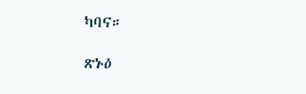ካባና።

ጽኑዕ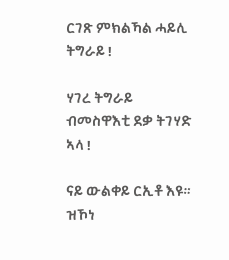ርገጽ ምክልኻል ሓይሊ ትግራይ !

ሃገረ ትግራይ ብመስዋእቲ ደቃ ትገሃድ ኣላ !

ናይ ውልቀይ ርኢቶ እዩ። ዝኾነ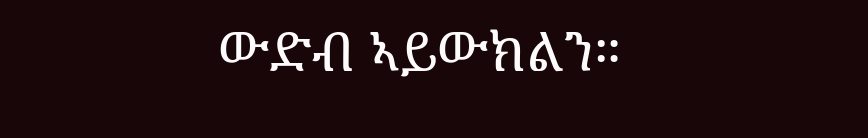ውድብ ኣይውክልን።